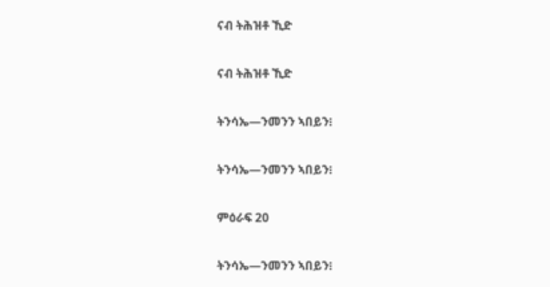ናብ ትሕዝቶ ኺድ

ናብ ትሕዝቶ ኺድ

ትንሳኤ—ንመንን ኣበይን፧

ትንሳኤ—ንመንን ኣበይን፧

ምዕራፍ 20

ትንሳኤ—ንመንን ኣበይን፧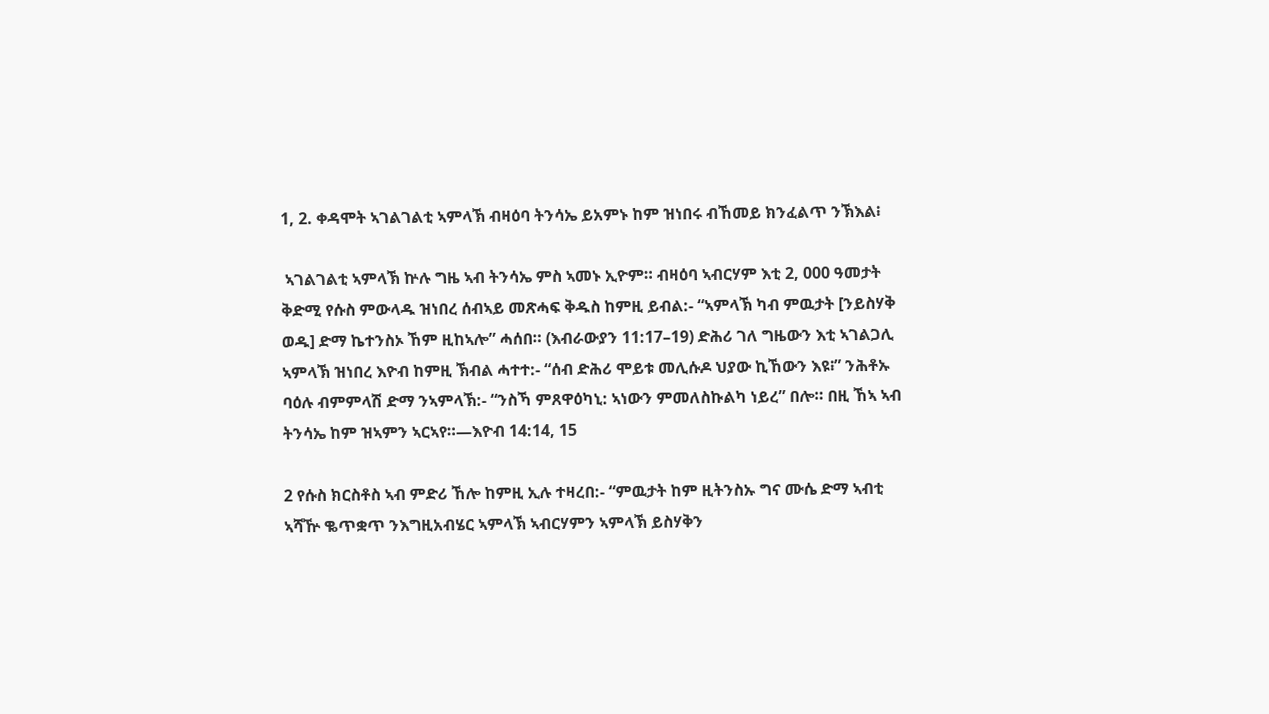1, 2. ቀዳሞት ኣገልገልቲ ኣምላኽ ብዛዕባ ትንሳኤ ይአምኑ ከም ዝነበሩ ብኸመይ ክንፈልጥ ንኽእል፧

 ኣገልገልቲ ኣምላኽ ኵሉ ግዜ ኣብ ትንሳኤ ምስ ኣመኑ ኢዮም። ብዛዕባ ኣብርሃም እቲ 2, 000 ዓመታት ቅድሚ የሱስ ምውላዱ ዝነበረ ሰብኣይ መጽሓፍ ቅዱስ ከምዚ ይብል:- “ኣምላኽ ካብ ምዉታት [ንይስሃቅ ወዱ] ድማ ኬተንስኦ ኸም ዚከኣሎ” ሓሰበ። (እብራውያን 11:17–19) ድሕሪ ገለ ግዜውን እቲ ኣገልጋሊ ኣምላኽ ዝነበረ እዮብ ከምዚ ኽብል ሓተተ:- “ሰብ ድሕሪ ሞይቱ መሊሱዶ ህያው ኪኸውን እዩ፧” ንሕቶኡ ባዕሉ ብምምላሽ ድማ ንኣምላኽ:- “ንስኻ ምጸዋዕካኒ: ኣነውን ምመለስኩልካ ነይረ” በሎ። በዚ ኸኣ ኣብ ትንሳኤ ከም ዝኣምን ኣርኣየ።—እዮብ 14:14, 15

2 የሱስ ክርስቶስ ኣብ ምድሪ ኸሎ ከምዚ ኢሉ ተዛረበ:- “ምዉታት ከም ዚትንስኡ ግና ሙሴ ድማ ኣብቲ ኣሻዅ ቈጥቋጥ ንእግዚአብሄር ኣምላኽ ኣብርሃምን ኣምላኽ ይስሃቅን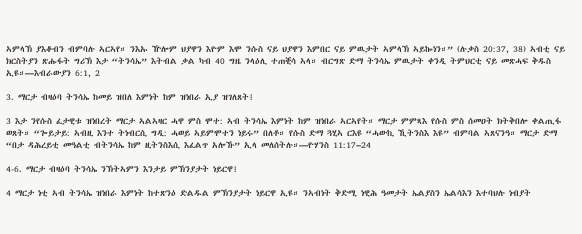ኣምላኽ ያእቆብን ብምባሉ ኣርኣየ። ንእኡ ዅሎም ህያዋን እዮም እሞ ንሱስ ናይ ህያዋን እምበር ናይ ምዉታት ኣምላኽ ኣይኰነን።” (ሉቃስ 20:37, 38) ኣብቲ ናይ ክርስትያን ጽሑፋት ግሪኽ እታ “ትንሳኤ” እትብል ቃል ካብ 40 ግዜ ንላዕሊ ተጠቒሳ ኣላ። ብርግጽ ድማ ትንሳኤ ምዉታት ቀንዲ ትምህርቲ ናይ መጽሓፍ ቅዱስ ኢዩ።—እብራውያን 6:1, 2

3. ማርታ ብዛዕባ ትንሳኤ ከመይ ዝበለ እምነት ከም ዝነበራ ኢያ ዝገለጸት፧

3 እታ ንየሱስ ፈታዊቱ ዝነበረት ማርታ ኣልኣዛር ሓዋ ምስ ሞተ: ኣብ ትንሳኤ እምነት ከም ዝነበራ ኣርኣየት። ማርታ ምምጻእ የሱስ ምስ ሰመዐት ክትቅበሎ ቀልጢፋ ወጸት። “ጐይታይ: ኣብዚ እንተ ትነብርሲ ግዲ: ሓወይ ኣይምሞተን ነይሩ” በለቶ። የሱስ ድማ ጓሂኣ ርእዩ “ሓውኪ ኺትንስእ እዩ” ብምባል ኣጸናንዓ። ማርታ ድማ “በታ ዳሕረይቲ መዓልቲ ብትንሳኤ ከም ዚትንስእሲ እፈልጥ አሎኹ” ኢላ መለሰትሉ።—ዮሃንስ 11:17–24

4-6. ማርታ ብዛዕባ ትንሳኤ ንኽትኣምን እንታይ ምኽንያታት ነይርዋ፧

4 ማርታ ነቲ ኣብ ትንሳኤ ዝነበራ እምነት ከተጽንዕ ድልዱል ምኽንያታት ነይርዋ ኢዩ። ንኣብነት ቅድሚ ነዊሕ ዓመታት ኤልያስን ኤልሳእን እተባህሉ ነብያት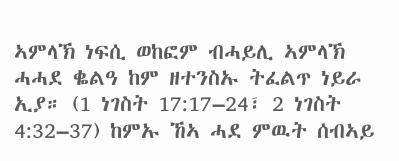ኣምላኽ ነፍሲ ወከፎም ብሓይሊ ኣምላኽ ሓሓደ ቈልዓ ከም ዘተንስኡ ትፈልጥ ነይራ ኢያ። (1 ነገስት 17:17–24፣ 2 ነገስት 4:32–37) ከምኡ ኸኣ ሓደ ምዉት ሰብኣይ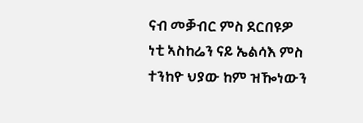ናብ መቓብር ምስ ደርበዩዎ ነቲ ኣስከሬን ናይ ኤልሳእ ምስ ተንከዮ ህያው ከም ዝዀነውን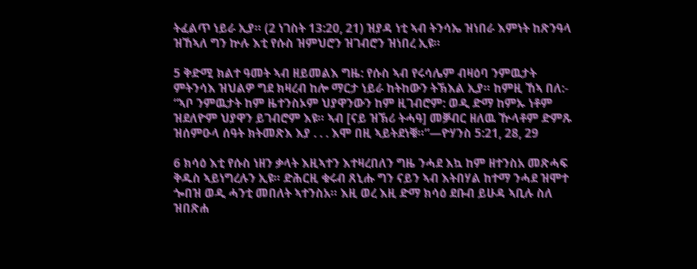ትፈልጥ ነይራ ኢያ። (2 ነገስት 13:20, 21) ዝያዳ ነቲ ኣብ ትንሳኤ ዝነበራ እምነት ከጽንዓላ ዝኸኣለ ግን ኵሉ እቲ የሱስ ዝምህሮን ዝገብሮን ዝነበረ ኢዩ።

5 ቅድሚ ክልተ ዓመት ኣብ ዘይመልእ ግዜ: የሱስ ኣብ የሩሳሌም ብዛዕባ ንምዉታት ምትንሳእ ዝህልዎ ግደ ክዛረብ ከሎ ማርታ ነይራ ከትከውን ትኽእል ኢያ። ከምዚ ኸኣ በለ:- “ኣቦ ንምዉታት ከም ዜተንስኦም ህያዋንውን ከም ዚገብሮም: ወዲ ድማ ከምኡ ነቶም ዝደለዮም ህያዋን ይገብሮም እዩ። ኣብ [ናይ ዝኽሪ ትሓዓ] መቓብር ዘለዉ ዅላቶም ድምጹ ዝሰምዑላ ሰዓት ክትመጽእ እያ . . . እሞ በዚ ኣይትደነቑ።”—ዮሃንስ 5:21, 28, 29

6 ክሳዕ እቲ የሱስ ነዘን ቃላት እዚኣተን እተዛረበለን ግዜ ንሓደ እኳ ከም ዘተንስአ መጽሓፍ ቅዱስ ኣይነግረሉን ኢዩ። ድሕርዚ ቁሩብ ጸኒሑ ግን ናይን ኣብ እትበሃል ከተማ ንሓደ ዝሞተ ጐበዝ ወዲ ሓንቲ መበለት ኣተንስአ። እዚ ወረ እዚ ድማ ክሳዕ ደቡብ ይሁዳ ኣቢሉ ስለ ዝበጽሐ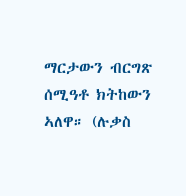ማርታውን ብርግጽ ሰሚዓቶ ክትከውን ኣለዋ። (ሉቃስ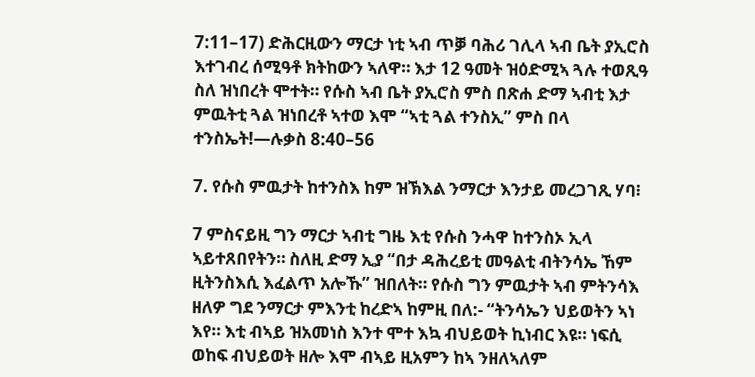7:11–17) ድሕርዚውን ማርታ ነቲ ኣብ ጥቓ ባሕሪ ገሊላ ኣብ ቤት ያኢሮስ እተገብረ ሰሚዓቶ ክትከውን ኣለዋ። እታ 12 ዓመት ዝዕድሚኣ ጓሉ ተወጺዓ ስለ ዝነበረት ሞተት። የሱስ ኣብ ቤት ያኢሮስ ምስ በጽሐ ድማ ኣብቲ እታ ምዉትቲ ጓል ዝነበረቶ ኣተወ እሞ “ኣቲ ጓል ተንስኢ” ምስ በላ ተንስኤት!—ሉቃስ 8:40–56

7. የሱስ ምዉታት ከተንስእ ከም ዝኽእል ንማርታ እንታይ መረጋገጺ ሃባ፧

7 ምስናይዚ ግን ማርታ ኣብቲ ግዜ እቲ የሱስ ንሓዋ ከተንስኦ ኢላ ኣይተጸበየትን። ስለዚ ድማ ኢያ “በታ ዳሕረይቲ መዓልቲ ብትንሳኤ ኸም ዚትንስእሲ እፈልጥ አሎኹ” ዝበለት። የሱስ ግን ምዉታት ኣብ ምትንሳእ ዘለዎ ግደ ንማርታ ምእንቲ ከረድኣ ከምዚ በለ:- “ትንሳኤን ህይወትን ኣነ እየ። እቲ ብኣይ ዝአመነስ እንተ ሞተ እኳ ብህይወት ኪነብር እዩ። ነፍሲ ወከፍ ብህይወት ዘሎ እሞ ብኣይ ዚአምን ከኣ ንዘለኣለም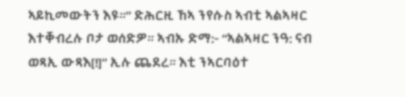ኣይኪመውትን እዩ።” ድሕርዚ ኸኣ ንየሱስ ኣብቲ ኣልኣዛር እተቐብረሉ ቦታ ወሰድዎ። ኣብኡ ድማ:- “ኣልኣዛር ንዓ: ናብ ወጻኢ ውጻእ[!]” ኢሉ ጨደረ። እቲ ንኣርባዕተ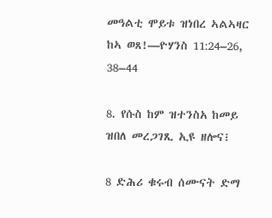መዓልቲ ሞይቱ ዝነበረ ኣልኣዛር ከኣ ወጸ!—ዮሃንስ 11:24–26, 38–44

8. የሱስ ከም ዝተንስአ ከመይ ዝበለ መረጋገጺ ኢዩ ዘሎና፧

8 ድሕሪ ቁሩብ ሰሙናት ድማ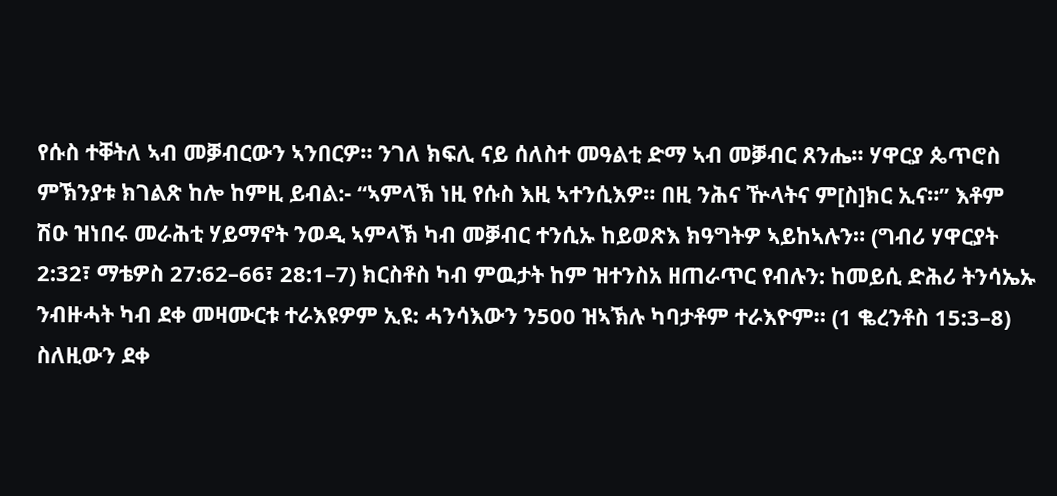የሱስ ተቐትለ ኣብ መቓብርውን ኣንበርዎ። ንገለ ክፍሊ ናይ ሰለስተ መዓልቲ ድማ ኣብ መቓብር ጸንሔ። ሃዋርያ ጴጥሮስ ምኽንያቱ ክገልጽ ከሎ ከምዚ ይብል:- “ኣምላኽ ነዚ የሱስ እዚ ኣተንሲእዎ። በዚ ንሕና ዅላትና ም[ስ]ክር ኢና።” እቶም ሽዑ ዝነበሩ መራሕቲ ሃይማኖት ንወዲ ኣምላኽ ካብ መቓብር ተንሲኡ ከይወጽእ ክዓግትዎ ኣይከኣሉን። (ግብሪ ሃዋርያት 2:32፣ ማቴዎስ 27:62–66፣ 28:1–7) ክርስቶስ ካብ ምዉታት ከም ዝተንስአ ዘጠራጥር የብሉን: ከመይሲ ድሕሪ ትንሳኤኡ ንብዙሓት ካብ ደቀ መዛሙርቱ ተራእዩዎም ኢዩ: ሓንሳእውን ን500 ዝኣኽሉ ካባታቶም ተራእዮም። (1 ቈረንቶስ 15:3–8) ስለዚውን ደቀ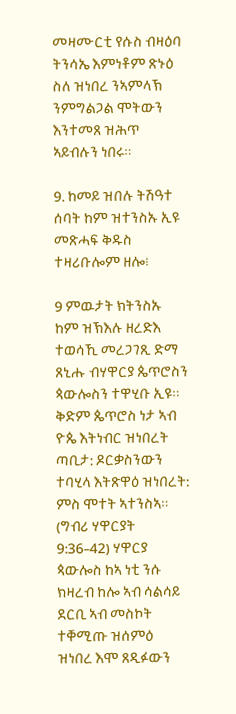መዛሙርቲ የሱስ ብዛዕባ ትንሳኤ እምነቶም ጽኑዕ ስለ ዝነበረ ንኣምላኽ ንምግልጋል ሞትውን እንተመጸ ዝሕጥ ኣይብሉን ነበሩ።

9. ከመይ ዝበሉ ትሽዓተ ሰባት ከም ዝተንስኡ ኢዩ መጽሓፍ ቅዱስ ተዛሪቡሎም ዘሎ፧

9 ምዉታት ክትንስኡ ከም ዝኽእሉ ዘረድእ ተወሳኺ መረጋገጺ ድማ ጸኒሑ ብሃዋርያ ጴጥሮስን ጳውሎስን ተዋሂቡ ኢዩ። ቅድም ጴጥሮስ ነታ ኣብ ዮጴ እትነብር ዝነበረት ጣቢታ: ዶርቃስንውን ተባሂላ እትጽዋዕ ዝነበረት: ምስ ሞተት ኣተንስኣ። (ግብሪ ሃዋርያት 9:36–42) ሃዋርያ ጳውሎስ ከኣ ነቲ ንሱ ክዛረብ ከሎ ኣብ ሳልሳይ ደርቢ ኣብ መስኮት ተቐሚጡ ዝሰምዕ ዝነበረ እሞ ጸዲፉውን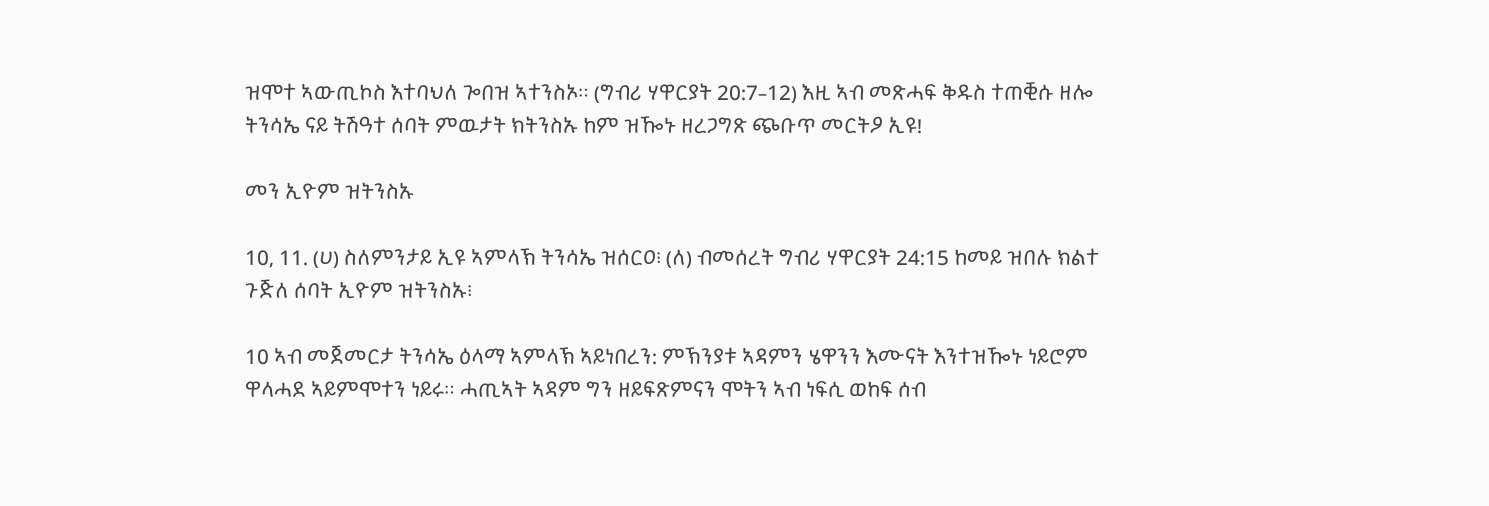ዝሞተ ኣውጢኮስ እተባህለ ጐበዝ ኣተንስኦ። (ግብሪ ሃዋርያት 20:7–12) እዚ ኣብ መጽሓፍ ቅዱስ ተጠቒሱ ዘሎ ትንሳኤ ናይ ትሽዓተ ሰባት ምዉታት ክትንስኡ ከም ዝዀኑ ዘረጋግጽ ጭቡጥ መርትዖ ኢዩ!

መን ኢዮም ዝትንስኡ

10, 11. (ሀ) ስለምንታይ ኢዩ ኣምላኽ ትንሳኤ ዝሰርዐ፧ (ለ) ብመሰረት ግብሪ ሃዋርያት 24:15 ከመይ ዝበሉ ክልተ ጉጅለ ሰባት ኢዮም ዝትንስኡ፧

10 ኣብ መጀመርታ ትንሳኤ ዕላማ ኣምላኽ ኣይነበረን: ምኽንያቱ ኣዳምን ሄዋንን እሙናት እንተዝዀኑ ነይሮም ዋላሓደ ኣይምሞተን ነይሩ። ሓጢኣት ኣዳም ግን ዘይፍጽምናን ሞትን ኣብ ነፍሲ ወከፍ ሰብ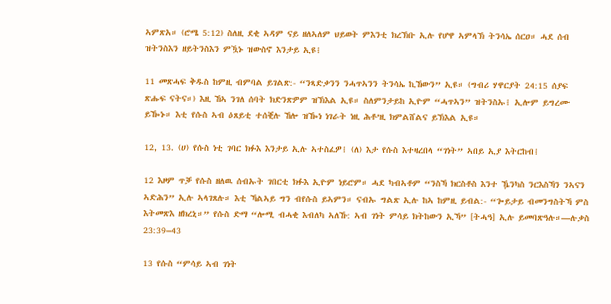ኣምጽአ። (ሮሜ 5:12) ስለዚ ደቂ ኣዳም ናይ ዘለኣለም ህይወት ምእንቲ ክረኽቡ ኢሉ የሆዋ ኣምላኽ ትንሳኤ ሰርዐ። ሓደ ሰብ ዝትንስእን ዘይትንስእን ምዃኑ ዝውስኖ እንታይ ኢዩ፧

11 መጽሓፍ ቅዱስ ከምዚ ብምባል ይገልጽ:- “ንጻድቃንን ንሓጥኣንን ትንሳኤ ኪኸውን” ኢዩ። (ግብሪ ሃዋርያት 24:15 ሰያፍ ጽሑፍ ናትና።) እዚ ኸኣ ንገለ ሰባት ክድንጽዎም ዝኽእል ኢዩ። ስለምንታይከ ኢዮም “ሓጥኣን” ዝትንስኡ፧ ኢሎም ይግረሙ ይዀኑ። እቲ የሱስ ኣብ ዕጸይቲ ተሰቒሉ ኸሎ ዝዀነ ነገራት ነዚ ሕቶ’ዚ ክምልሸልና ይኽእል ኢዩ።

12, 13. (ሀ) የሱስ ነቲ ገባር ክፉእ እንታይ ኢሉ ኣተስፈዎ፧ (ለ) እታ የሱስ እተዛረበላ “ገነት” ኣበይ ኢያ እትርከብ፧

12 እዞም ጥቓ የሱስ ዘለዉ ሰብኡት ገበርቲ ክፉእ ኢዮም ነይሮም። ሓደ ካብኣቶም “ንስኻ ክርስቶስ እንተ ዄንካስ ንርእስኻን ንኣናን ኣድሕን” ኢሉ ኣላገጸሉ። እቲ ኻልኣይ ግን ብየሱስ ይኣምን። ናብኡ ግልጽ ኢሉ ከኣ ከምዚ ይብል:- “ጐይታይ ብመንግስትኻ ምስ እትመጽእ ዘክረኒ።” የሱስ ድማ “ሎሚ ብሓቂ እብለካ ኣለኹ: ኣብ ገነት ምሳይ ክትከውን ኢኻ” [ትሓዓ] ኢሉ ይመባጽዓሉ።—ሉቃስ 23:39–43

13 የሱስ “ምሳይ ኣብ ገነት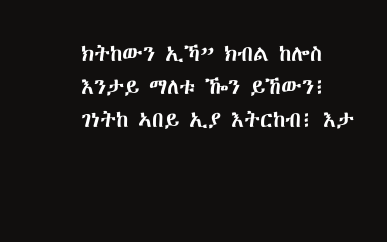ክትከውን ኢኻ” ክብል ከሎስ እንታይ ማለቱ ዀን ይኸውን፧ ገነትከ ኣበይ ኢያ እትርከብ፧ እታ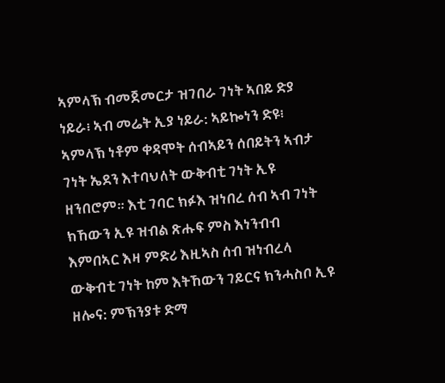ኣምላኽ ብመጀመርታ ዝገበራ ገነት ኣበይ ድያ ነይራ፧ ኣብ መሬት ኢያ ነይራ: ኣይኰነን ድዩ፧ ኣምላኽ ነቶም ቀዳሞት ሰብኣይን ሰበይትን ኣብታ ገነት ኤደን እተባህለት ውቅብቲ ገነት ኢዩ ዘንበሮም። እቲ ገባር ክፉእ ዝነበረ ሰብ ኣብ ገነት ክኸውን ኢዩ ዝብል ጽሑፍ ምስ እነንብብ እምበኣር እዛ ምድሪ እዚኣስ ሰብ ዝነብረላ ውቅብቲ ገነት ከም እትኸውን ገይርና ክንሓስቦ ኢዩ ዘሎና: ምኽንያቱ ድማ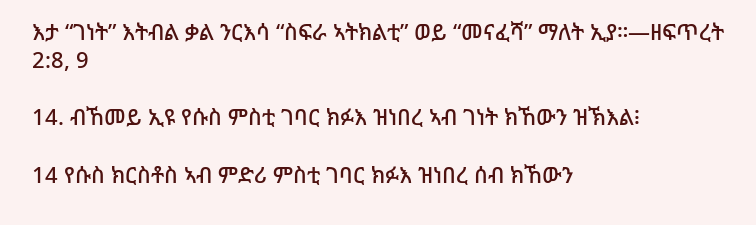እታ “ገነት” እትብል ቃል ንርእሳ “ስፍራ ኣትክልቲ” ወይ “መናፈሻ” ማለት ኢያ።—ዘፍጥረት 2:8, 9

14. ብኸመይ ኢዩ የሱስ ምስቲ ገባር ክፉእ ዝነበረ ኣብ ገነት ክኸውን ዝኽእል፧

14 የሱስ ክርስቶስ ኣብ ምድሪ ምስቲ ገባር ክፉእ ዝነበረ ሰብ ክኸውን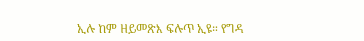ኢሉ ከም ዘይመጽእ ፍሉጥ ኢዩ። የግዳ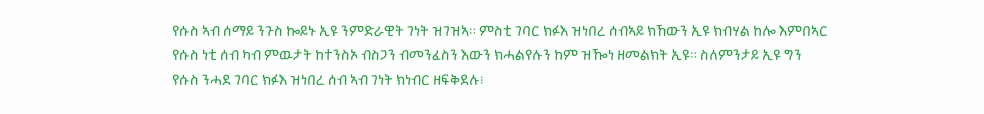የሱስ ኣብ ሰማይ ንጉስ ኰይኑ ኢዩ ንምድራዊት ገነት ዝገዝኣ። ምስቲ ገባር ክፉእ ዝነበረ ሰብኣይ ክኸውን ኢዩ ክብሃል ከሎ እምበኣር የሱስ ነቲ ሰብ ካብ ምዉታት ከተንስኦ ብስጋን ብመንፈስን እውን ክሓልየሉን ከም ዝዀነ ዘመልክት ኢዩ። ስለምንታይ ኢዩ ግን የሱስ ንሓደ ገባር ክፉእ ዝነበረ ሰብ ኣብ ገነት ክነብር ዘፍቅደሉ፧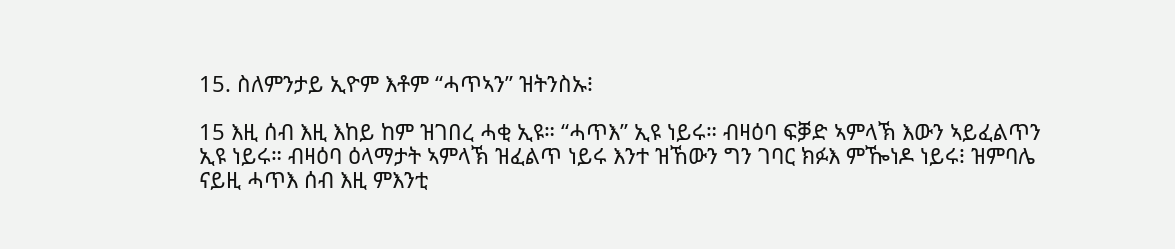15. ስለምንታይ ኢዮም እቶም “ሓጥኣን” ዝትንስኡ፧

15 እዚ ሰብ እዚ እከይ ከም ዝገበረ ሓቂ ኢዩ። “ሓጥእ” ኢዩ ነይሩ። ብዛዕባ ፍቓድ ኣምላኽ እውን ኣይፈልጥን ኢዩ ነይሩ። ብዛዕባ ዕላማታት ኣምላኽ ዝፈልጥ ነይሩ እንተ ዝኸውን ግን ገባር ክፉእ ምዀነዶ ነይሩ፧ ዝምባሌ ናይዚ ሓጥእ ሰብ እዚ ምእንቲ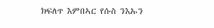ክፍለጥ እምበኣር የሱስ ንእኡን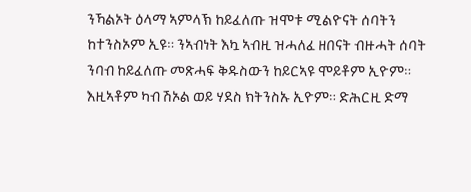ንኻልኦት ዕላማ ኣምላኽ ከይፈለጡ ዝሞቱ ሚልዮናት ሰባትን ከተንስኦም ኢዩ። ንኣብነት እኳ ኣብዚ ዝሓለፈ ዘበናት ብዙሓት ሰባት ንባብ ከይፈለጡ መጽሓፍ ቅዱስውን ከይርኣዩ ሞይቶም ኢዮም። እዚኣቶም ካብ ሽኦል ወይ ሃደስ ክትንስኡ ኢዮም። ድሕርዚ ድማ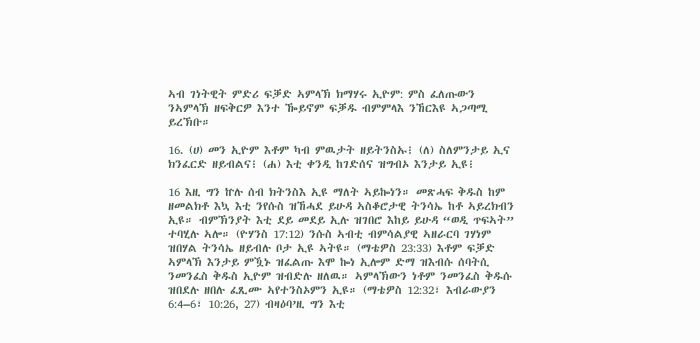ኣብ ገነትዊት ምድሪ ፍቓድ ኣምላኽ ክማሃሩ ኢዮም: ምስ ፈለጡውን ንኣምላኽ ዘፍቅርዎ እንተ ዀይኖም ፍቓዱ ብምምላእ ንኸርእዩ ኣጋጣሚ ይረኽቡ።

16. (ሀ) መን ኢዮም እቶም ካብ ምዉታት ዘይትንስኡ፧ (ለ) ስለምንታይ ኢና ክንፈርድ ዘይብልና፧ (ሐ) እቲ ቀንዲ ከገድሰና ዝግብኦ እንታይ ኢዩ፧

16 እዚ ግን ኵሉ ሰብ ክትንስእ ኢዩ ማለት ኣይኰነን። መጽሓፍ ቅዱስ ከም ዘመልክቶ እኳ እቲ ንየሱስ ዝኸሓደ ይሁዳ ኣስቆሮታዊ ትንሳኤ ከቶ ኣይረክብን ኢዩ። ብምኽንያት እቲ ደይ መደይ ኢሉ ዝገበሮ እከይ ይሁዳ “ወዲ ጥፍኣት” ተባሂሉ ኣሎ። (ዮሃንስ 17:12) ንሱስ ኣብቲ ብምሳልያዊ ኣዘራርባ ገሃነም ዝበሃል ትንሳኤ ዘይብሉ ቦታ ኢዩ ኣትዩ። (ማቴዎስ 23:33) እቶም ፍቓድ ኣምላኽ እንታይ ምዃኑ ዝፈልጡ እሞ ኰነ ኢሎም ድማ ዝእብሱ ሰባትሲ ንመንፈስ ቅዱስ ኢዮም ዝብድሉ ዘለዉ። ኣምላኽውን ነቶም ንመንፈስ ቅዱሱ ዝበደሉ ዘበሉ ፈጺሙ ኣየተንስኦምን ኢዩ። (ማቴዎስ 12:32፣ እብራውያን 6:4–6፣ 10:26, 27) ብዛዕባ’ዚ ግን እቲ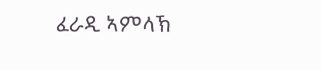ፈራዲ ኣምላኽ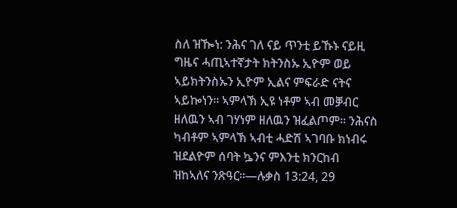ስለ ዝዀነ: ንሕና ገለ ናይ ጥንቲ ይኹኑ ናይዚ ግዜና ሓጢኣተኛታት ክትንስኡ ኢዮም ወይ ኣይክትንስኡን ኢዮም ኢልና ምፍራድ ናትና ኣይኰነን። ኣምላኽ ኢዩ ነቶም ኣብ መቓብር ዘለዉን ኣብ ገሃነም ዘለዉን ዝፈልጦም። ንሕናስ ካብቶም ኣምላኽ ኣብቲ ሓድሽ ኣገባቡ ክነብሩ ዝደልዮም ሰባት ኴንና ምእንቲ ክንርከብ ዝከኣለና ንጽዓር።—ሉቃስ 13:24, 29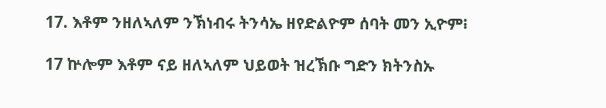17. እቶም ንዘለኣለም ንኽነብሩ ትንሳኤ ዘየድልዮም ሰባት መን ኢዮም፧

17 ኵሎም እቶም ናይ ዘለኣለም ህይወት ዝረኽቡ ግድን ክትንስኡ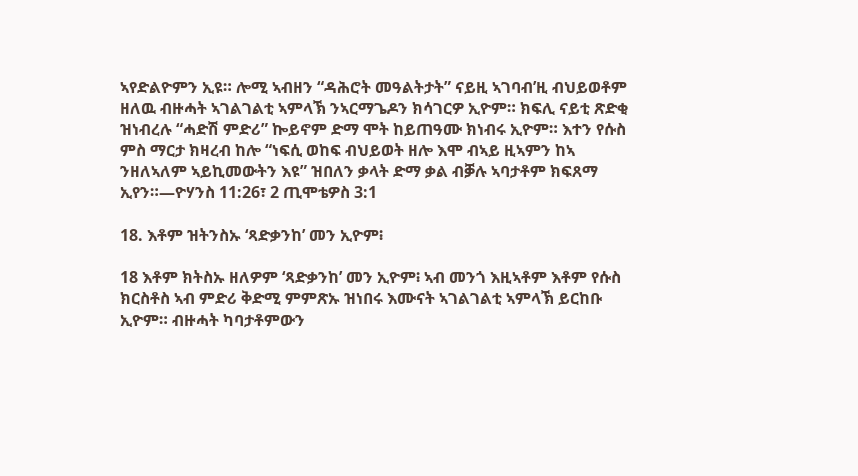ኣየድልዮምን ኢዩ። ሎሚ ኣብዘን “ዳሕሮት መዓልትታት” ናይዚ ኣገባብ’ዚ ብህይወቶም ዘለዉ ብዙሓት ኣገልገልቲ ኣምላኽ ንኣርማጌዶን ክሳገርዎ ኢዮም። ክፍሊ ናይቲ ጽድቂ ዝነብረሉ “ሓድሽ ምድሪ” ኰይኖም ድማ ሞት ከይጠዓሙ ክነብሩ ኢዮም። እተን የሱስ ምስ ማርታ ክዛረብ ከሎ “ነፍሲ ወከፍ ብህይወት ዘሎ እሞ ብኣይ ዚኣምን ከኣ ንዘለኣለም ኣይኪመውትን እዩ” ዝበለን ቃላት ድማ ቃል ብቓሉ ኣባታቶም ክፍጸማ ኢየን።—ዮሃንስ 11:26፣ 2 ጢሞቴዎስ 3:1

18. እቶም ዝትንስኡ ‘ጻድቃንከ’ መን ኢዮም፧

18 እቶም ክትስኡ ዘለዎም ‘ጻድቃንከ’ መን ኢዮም፧ ኣብ መንጎ እዚኣቶም እቶም የሱስ ክርስቶስ ኣብ ምድሪ ቅድሚ ምምጽኡ ዝነበሩ እሙናት ኣገልገልቲ ኣምላኽ ይርከቡ ኢዮም። ብዙሓት ካባታቶምውን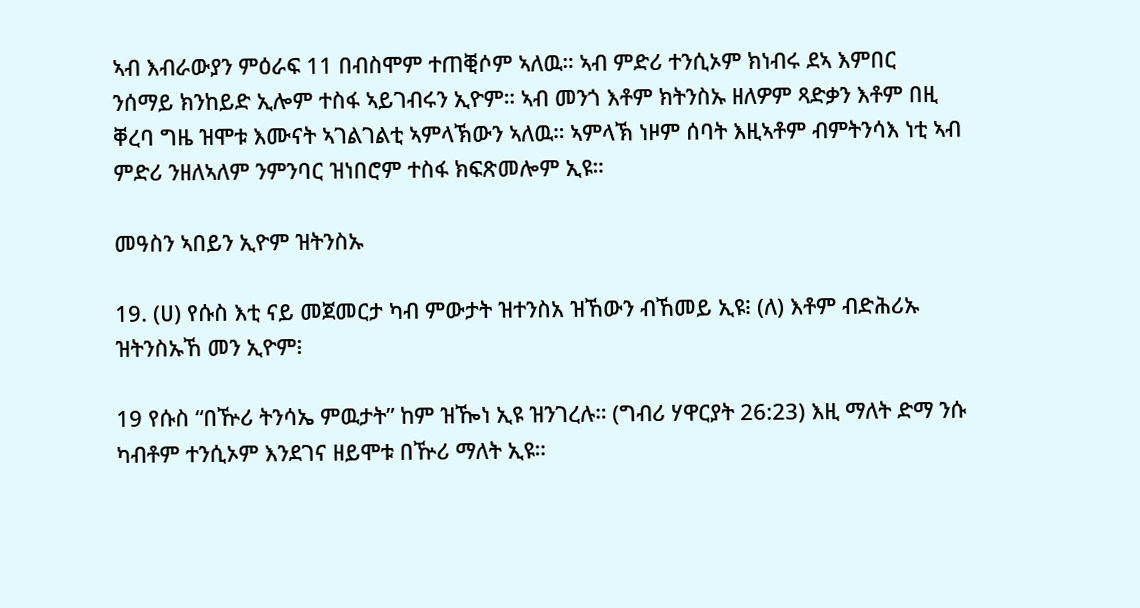ኣብ እብራውያን ምዕራፍ 11 በብስሞም ተጠቒሶም ኣለዉ። ኣብ ምድሪ ተንሲኦም ክነብሩ ደኣ እምበር ንሰማይ ክንከይድ ኢሎም ተስፋ ኣይገብሩን ኢዮም። ኣብ መንጎ እቶም ክትንስኡ ዘለዎም ጻድቃን እቶም በዚ ቐረባ ግዜ ዝሞቱ እሙናት ኣገልገልቲ ኣምላኽውን ኣለዉ። ኣምላኽ ነዞም ሰባት እዚኣቶም ብምትንሳእ ነቲ ኣብ ምድሪ ንዘለኣለም ንምንባር ዝነበሮም ተስፋ ክፍጽመሎም ኢዩ።

መዓስን ኣበይን ኢዮም ዝትንስኡ

19. (ሀ) የሱስ እቲ ናይ መጀመርታ ካብ ምውታት ዝተንስአ ዝኸውን ብኸመይ ኢዩ፧ (ለ) እቶም ብድሕሪኡ ዝትንስኡኸ መን ኢዮም፧

19 የሱስ “በዅሪ ትንሳኤ ምዉታት” ከም ዝዀነ ኢዩ ዝንገረሉ። (ግብሪ ሃዋርያት 26:23) እዚ ማለት ድማ ንሱ ካብቶም ተንሲኦም እንደገና ዘይሞቱ በዅሪ ማለት ኢዩ።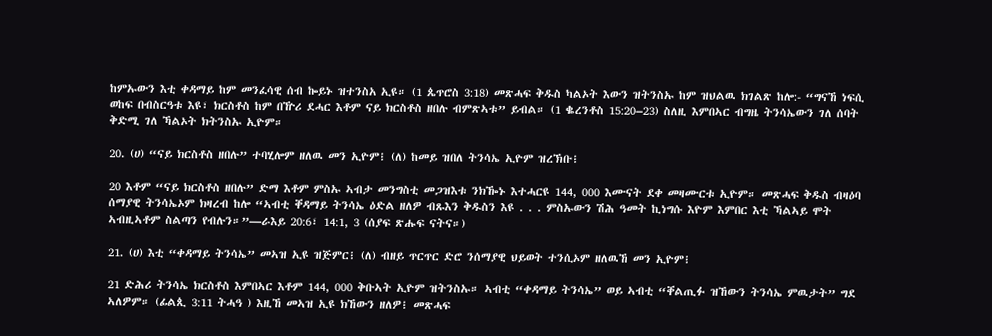ከምኡውን እቲ ቀዳማይ ከም መንፈሳዊ ሰብ ኰይኑ ዝተንስአ ኢዩ። (1 ጴጥሮስ 3:18) መጽሓፍ ቅዱስ ካልኦት እውን ዝትንስኡ ከም ዝህልዉ ክገልጽ ከሎ:- “ግናኸ ነፍሲ ወከፍ በብስርዓቱ እዩ፣ ክርስቶስ ከም በዅሪ ደሓር እቶም ናይ ክርስቶስ ዘበሉ ብምጽኣቱ” ይብል። (1 ቈረንቶስ 15:20–23) ስለዚ እምበኣር ብግዜ ትንሳኤውን ገለ ሰባት ቅድሚ ገለ ኻልኦት ክትንስኡ ኢዮም።

20. (ሀ) “ናይ ክርስቶስ ዘበሉ” ተባሂሎም ዘለዉ መን ኢዮም፧ (ለ) ከመይ ዝበለ ትንሳኤ ኢዮም ዝረኽቡ፧

20 እቶም “ናይ ክርስቶስ ዘበሉ” ድማ እቶም ምስኡ ኣብታ መንግስቲ መጋዝእቱ ንክዀኑ እተሓርዩ 144, 000 እሙናት ደቀ መዛሙርቱ ኢዮም። መጽሓፍ ቅዱስ ብዛዕባ ሰማያዊ ትንሳኤኦም ክዛረብ ከሎ “ኣብቲ ቐዳማይ ትንሳኤ ዕድል ዘለዎ ብጹእን ቅዱስን እዩ . . . ምስኡውን ሽሕ ዓመት ኪነግሱ እዮም እምበር እቲ ኻልኣይ ሞት ኣብዚኣቶም ስልጣን የብሉን።”—ራእይ 20:6፣ 14:1, 3 (ሰያፍ ጽሑፍ ናትና።)

21. (ሀ) እቲ “ቀዳማይ ትንሳኤ” መኣዝ ኢዩ ዝጅምር፧ (ለ) ብዘይ ጥርጥር ድሮ ንሰማያዊ ህይወት ተንሲኦም ዘለዉኸ መን ኢዮም፧

21 ድሕሪ ትንሳኤ ክርስቶስ እምበኣር እቶም 144, 000 ቅቡኣት ኢዮም ዝትንስኡ። ኣብቲ “ቀዳማይ ትንሳኤ” ወይ ኣብቲ “ቐልጢፉ ዝኸውን ትንሳኤ ምዉታት” ግደ ኣለዎም። (ፊልጲ 3:11 ትሓዓ ) እዚኸ መኣዝ ኢዩ ክኸውን ዘለዎ፧ መጽሓፍ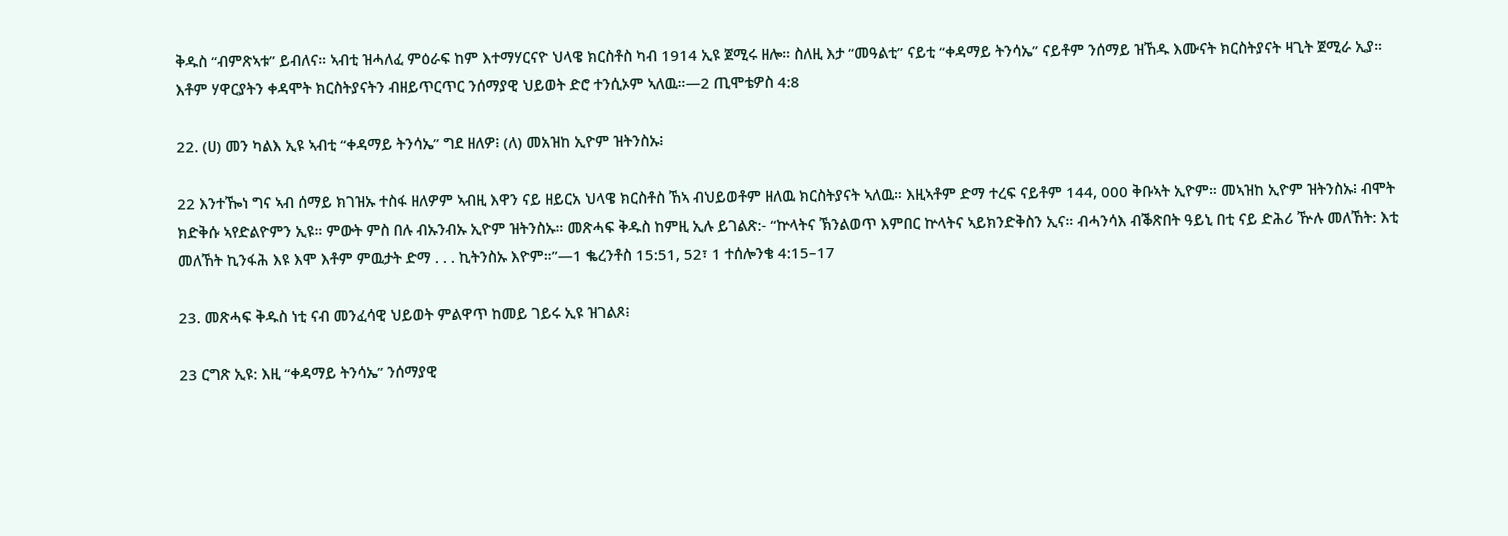ቅዱስ “ብምጽኣቱ” ይብለና። ኣብቲ ዝሓለፈ ምዕራፍ ከም እተማሃርናዮ ህላዌ ክርስቶስ ካብ 1914 ኢዩ ጀሚሩ ዘሎ። ስለዚ እታ “መዓልቲ” ናይቲ “ቀዳማይ ትንሳኤ” ናይቶም ንሰማይ ዝኸዱ እሙናት ክርስትያናት ዛጊት ጀሚራ ኢያ። እቶም ሃዋርያትን ቀዳሞት ክርስትያናትን ብዘይጥርጥር ንሰማያዊ ህይወት ድሮ ተንሲኦም ኣለዉ።—2 ጢሞቴዎስ 4:8

22. (ሀ) መን ካልእ ኢዩ ኣብቲ “ቀዳማይ ትንሳኤ” ግደ ዘለዎ፧ (ለ) መአዝከ ኢዮም ዝትንስኡ፧

22 እንተዀነ ግና ኣብ ሰማይ ክገዝኡ ተስፋ ዘለዎም ኣብዚ እዋን ናይ ዘይርአ ህላዌ ክርስቶስ ኸኣ ብህይወቶም ዘለዉ ክርስትያናት ኣለዉ። እዚኣቶም ድማ ተረፍ ናይቶም 144, 000 ቅቡኣት ኢዮም። መኣዝከ ኢዮም ዝትንስኡ፧ ብሞት ክድቅሱ ኣየድልዮምን ኢዩ። ምውት ምስ በሉ ብኡንብኡ ኢዮም ዝትንስኡ። መጽሓፍ ቅዱስ ከምዚ ኢሉ ይገልጽ:- “ኵላትና ኽንልወጥ እምበር ኵላትና ኣይክንድቅስን ኢና። ብሓንሳእ ብቕጽበት ዓይኒ በቲ ናይ ድሕሪ ዅሉ መለኸት: እቲ መለኸት ኪንፋሕ እዩ እሞ እቶም ምዉታት ድማ . . . ኪትንስኡ እዮም።”—1 ቈረንቶስ 15:51, 52፣ 1 ተሰሎንቄ 4:15–17

23. መጽሓፍ ቅዱስ ነቲ ናብ መንፈሳዊ ህይወት ምልዋጥ ከመይ ገይሩ ኢዩ ዝገልጾ፧

23 ርግጽ ኢዩ: እዚ “ቀዳማይ ትንሳኤ” ንሰማያዊ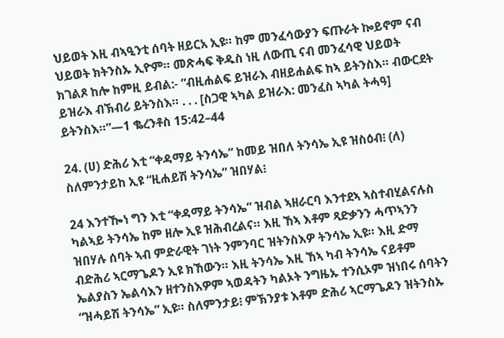ህይወት እዚ ብኣዒንቲ ሰባት ዘይርአ ኢዩ። ከም መንፈሳውያን ፍጡራት ኰይኖም ናብ ህይወት ክትንስኡ ኢዮም። መጽሓፍ ቅዱስ ነዚ ለውጢ ናብ መንፈሳዊ ህይወት ክገልጾ ከሎ ከምዚ ይብል:- “ብዚሐልፍ ይዝራእ ብዘይሐልፍ ከኣ ይትንስእ። ብውርደት ይዝራእ ብኽብሪ ይትንስእ። . . . [ስጋዊ ኣካል ይዝራእ: መንፈስ ኣካል ትሓዓ] ይትንስእ።”—1 ቈረንቶስ 15:42–44

24. (ሀ) ድሕሪ እቲ “ቀዳማይ ትንሳኤ” ከመይ ዝበለ ትንሳኤ ኢዩ ዝስዕብ፧ (ለ) ስለምንታይከ ኢዩ “ዚሐይሽ ትንሳኤ” ዝበሃል፧

24 እንተዀነ ግን እቲ “ቀዳማይ ትንሳኤ” ዝብል ኣዘራርባ እንተደኣ ኣስተብሂልናሉስ ካልኣይ ትንሳኤ ከም ዘሎ ኢዩ ዝሕብረልና። እዚ ኸኣ እቶም ጻድቃንን ሓጥኣንን ዝበሃሉ ሰባት ኣብ ምድራዊት ገነት ንምንባር ዝትንስእዎ ትንሳኤ ኢዩ። እዚ ድማ ብድሕሪ ኣርማጌዶን ኢዩ ክኸውን። እዚ ትንሳኤ እዚ ኸኣ ካብ ትንሳኤ ናይቶም ኤልያስን ኤልሳእን ዘተንስእዎም ኣወዳትን ካልኦት ንግዜኡ ተንሲኦም ዝነበሩ ሰባትን “ዝሓይሽ ትንሳኤ” ኢዩ። ስለምንታይ፧ ምኽንያቱ እቶም ድሕሪ ኣርማጌዶን ዝትንስኡ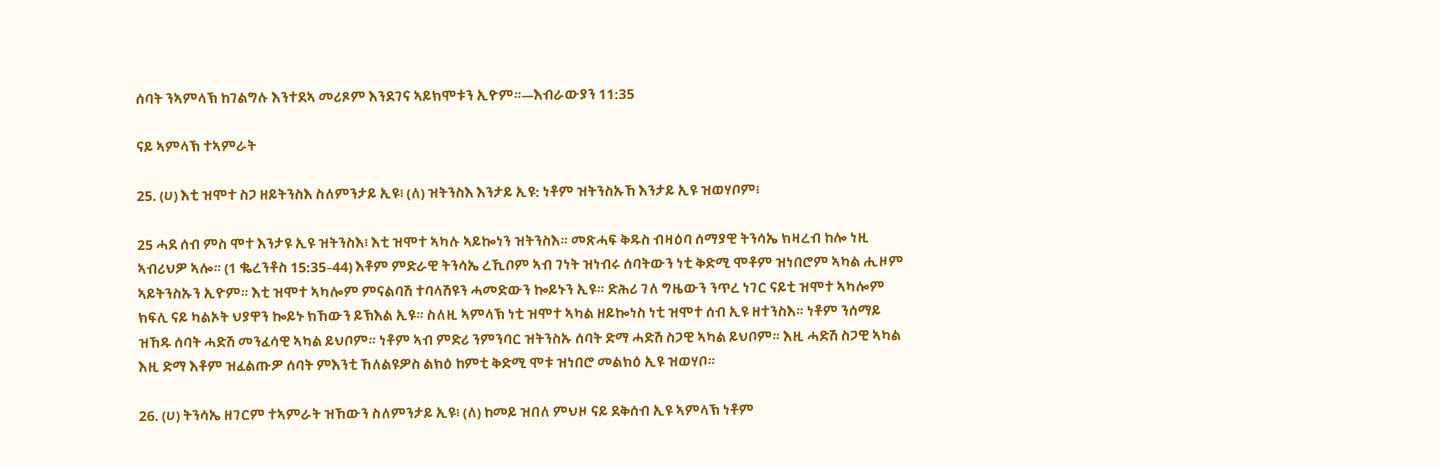ሰባት ንኣምላኽ ከገልግሉ እንተደኣ መሪጾም እንደገና ኣይክሞቱን ኢዮም።—እብራውያን 11:35

ናይ ኣምላኽ ተኣምራት

25. (ሀ) እቲ ዝሞተ ስጋ ዘይትንስእ ስለምንታይ ኢዩ፧ (ለ) ዝትንስእ እንታይ ኢዩ: ነቶም ዝትንስኡኸ እንታይ ኢዩ ዝወሃቦም፧

25 ሓደ ሰብ ምስ ሞተ እንታዩ ኢዩ ዝትንስእ፧ እቲ ዝሞተ ኣካሉ ኣይኰነን ዝትንስእ። መጽሓፍ ቅዱስ ብዛዕባ ሰማያዊ ትንሳኤ ክዛረብ ከሎ ነዚ ኣብሪህዎ ኣሎ። (1 ቈረንቶስ 15:35–44) እቶም ምድራዊ ትንሳኤ ረኺቦም ኣብ ገነት ዝነብሩ ሰባትውን ነቲ ቅድሚ ሞቶም ዝነበሮም ኣካል ሒዞም ኣይትንስኡን ኢዮም። እቲ ዝሞተ ኣካሎም ምናልባሽ ተባላሽዩን ሓመድውን ኰይኑን ኢዩ። ድሕሪ ገለ ግዜውን ንጥረ ነገር ናይቲ ዝሞተ ኣካሎም ክፍሊ ናይ ካልኦት ህያዋን ኰይኑ ክኸውን ይኽእል ኢዩ። ስለዚ ኣምላኽ ነቲ ዝሞተ ኣካል ዘይኰነስ ነቲ ዝሞተ ሰብ ኢዩ ዘተንስእ። ነቶም ንሰማይ ዝኸዱ ሰባት ሓድሽ መንፈሳዊ ኣካል ይህቦም። ነቶም ኣብ ምድሪ ንምንባር ዝትንስኡ ሰባት ድማ ሓድሽ ስጋዊ ኣካል ይህቦም። እዚ ሓድሽ ስጋዊ ኣካል እዚ ድማ እቶም ዝፈልጡዎ ሰባት ምእንቲ ኸለልዩዎስ ልክዕ ከምቲ ቅድሚ ሞቱ ዝነበሮ መልክዕ ኢዩ ዝወሃቦ።

26. (ሀ) ትንሳኤ ዘገርም ተኣምራት ዝኸውን ስለምንታይ ኢዩ፧ (ለ) ከመይ ዝበለ ምህዞ ናይ ደቅሰብ ኢዩ ኣምላኽ ነቶም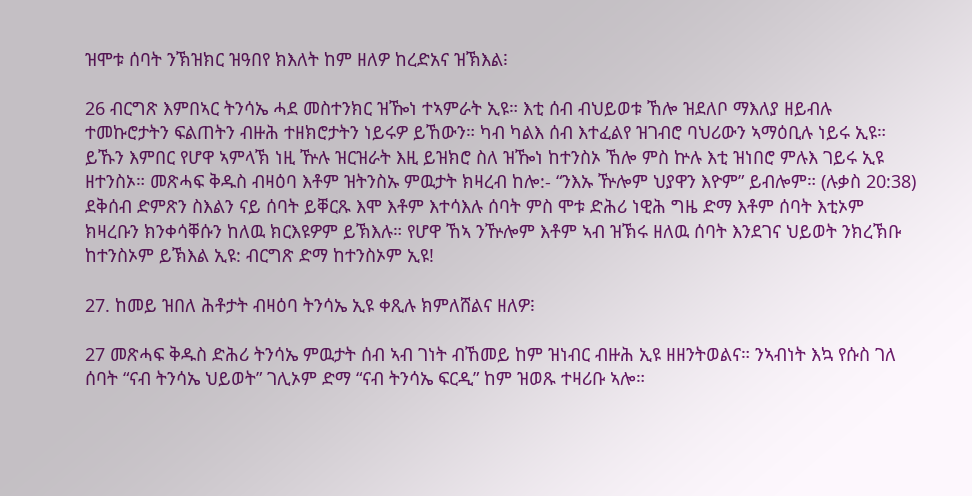ዝሞቱ ሰባት ንኽዝክር ዝዓበየ ክእለት ከም ዘለዎ ከረድአና ዝኽእል፧

26 ብርግጽ እምበኣር ትንሳኤ ሓደ መስተንክር ዝዀነ ተኣምራት ኢዩ። እቲ ሰብ ብህይወቱ ኸሎ ዝደለቦ ማእለያ ዘይብሉ ተመኩሮታትን ፍልጠትን ብዙሕ ተዘክሮታትን ነይሩዎ ይኸውን። ካብ ካልእ ሰብ እተፈልየ ዝገብሮ ባህሪውን ኣማዕቢሉ ነይሩ ኢዩ። ይኹን እምበር የሆዋ ኣምላኽ ነዚ ዅሉ ዝርዝራት እዚ ይዝክሮ ስለ ዝዀነ ከተንስኦ ኸሎ ምስ ኵሉ እቲ ዝነበሮ ምሉእ ገይሩ ኢዩ ዘተንስኦ። መጽሓፍ ቅዱስ ብዛዕባ እቶም ዝትንስኡ ምዉታት ክዛረብ ከሎ:- “ንእኡ ዅሎም ህያዋን እዮም” ይብሎም። (ሉቃስ 20:38) ደቅሰብ ድምጽን ስእልን ናይ ሰባት ይቐርጹ እሞ እቶም እተሳእሉ ሰባት ምስ ሞቱ ድሕሪ ነዊሕ ግዜ ድማ እቶም ሰባት እቲኦም ክዛረቡን ክንቀሳቐሱን ከለዉ ክርእዩዎም ይኽእሉ። የሆዋ ኸኣ ንዅሎም እቶም ኣብ ዝኽሩ ዘለዉ ሰባት እንደገና ህይወት ንክረኽቡ ከተንስኦም ይኽእል ኢዩ: ብርግጽ ድማ ከተንስኦም ኢዩ!

27. ከመይ ዝበለ ሕቶታት ብዛዕባ ትንሳኤ ኢዩ ቀጺሉ ክምለሸልና ዘለዎ፧

27 መጽሓፍ ቅዱስ ድሕሪ ትንሳኤ ምዉታት ሰብ ኣብ ገነት ብኸመይ ከም ዝነብር ብዙሕ ኢዩ ዘዘንትወልና። ንኣብነት እኳ የሱስ ገለ ሰባት “ናብ ትንሳኤ ህይወት” ገሊኦም ድማ “ናብ ትንሳኤ ፍርዲ” ከም ዝወጹ ተዛሪቡ ኣሎ።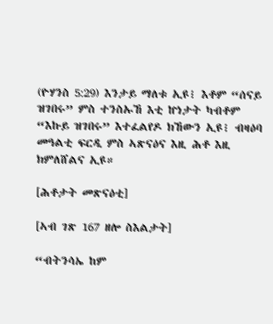(ዮሃንስ 5:29) እንታይ ማለቱ ኢዩ፧ እቶም “ሰናይ ዝገበሩ” ምስ ተንስኡኸ እቲ ኵነታት ካብቶም “እኩይ ዝገበሩ” እተፈልየዶ ክኸውን ኢዩ፧ ብዛዕባ መዓልቲ ፍርዲ ምስ ኣጽናዕና እዚ ሕቶ እዚ ክምለሸልና ኢዩ።

[ሕቶታት መጽናዕቲ]

[ኣብ ገጽ 167 ዘሎ ስእልታት]

“ብትንሳኤ ከም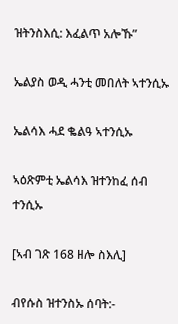ዝትንስእሲ: እፈልጥ አሎኹ”

ኤልያስ ወዲ ሓንቲ መበለት ኣተንሲኡ

ኤልሳእ ሓደ ቈልዓ ኣተንሲኡ

ኣዕጽምቲ ኤልሳእ ዝተንከፈ ሰብ ተንሲኡ

[ኣብ ገጽ 168 ዘሎ ስእሊ]

ብየሱስ ዝተንስኡ ሰባት:-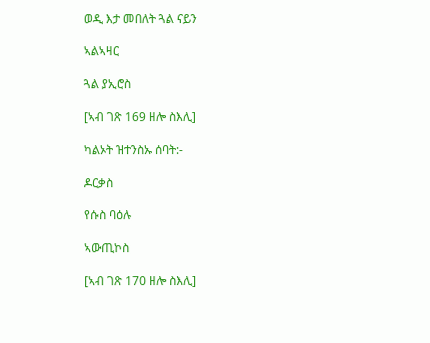ወዲ እታ መበለት ጓል ናይን

ኣልኣዛር

ጓል ያኢሮስ

[ኣብ ገጽ 169 ዘሎ ስእሊ]

ካልኦት ዝተንስኡ ሰባት:-

ዶርቃስ

የሱስ ባዕሉ

ኣውጢኮስ

[ኣብ ገጽ 170 ዘሎ ስእሊ]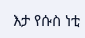እታ የሱስ ነቲ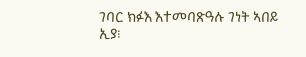ገባር ክፉእ እተመባጽዓሉ ገነት ኣበይ ኢያ፧